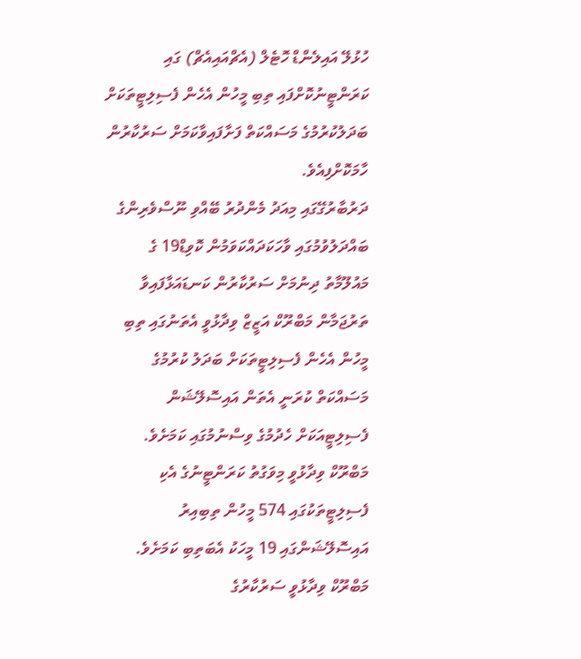ހުޅުލޭ އައިލެންޑް ހޮޓެލް (އެޗްއައިއެޗް) ގައި ކަރަންޓީނުކޮށްފައި ތިބި މީހުން އެހެން ފެސިލިޓީތަކަށް ބަދަލުކުރުމުގެ މަސައްކަތް ފަށާފައިވާކަމަށް ސަރުކާރުން ހާމަކޮށްފިއެވެ.
ދަރުބާރުގޭގައި މިއަދު މެންދުރު ބޭއްވި ނޫސްވެރިންގެ ބައްދަލުވުމުގައި ވާހަކަދައްކަވަމުން ކޮވިޑް19 ގެ މައުލޫމާތު ދިނުމަށް ސަރުކާރުން ކަނޑައަޅާފައިވާ ތަރުޖަމާން މަބްރޫކް އަޒީޒް ވިދާޅުވީ އެތަނުގައި ތިބި މީހުން އެހެން ފެސިލިޓީތަކަށް ބަދަލު ކުރުމުގެ މަސައްކަތް ކުރަނީ އެތަން އައިސޮލޭޝަން ފެސިލިޓީއަކަށް ހެދުމުގެ ވިސްނުމުގައި ކަމަށެވެ.
މަބްރޫކް ވިދާޅުވީ މިވަގުތު ކަރަންޓީނުގެ އެކި ފެސިލިޓީތަކުގައި 574 މީހުން ތިބިއިރު އައިސޮލޭޝަންގައި 19 މީހަކު އެބަތިބި ކަމަށެވެ. މަބްރޫކް ވިދާޅުވީ ސަރުކާރުގެ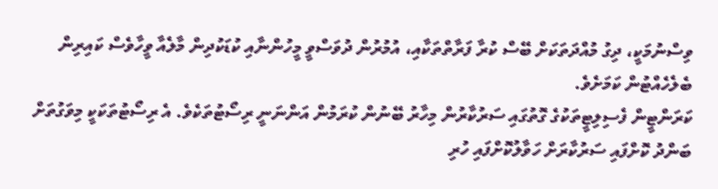ވިސްނުމަކީ، ދިގު މުއްދަތަކަށް ބޭސް ކުރާ ފަރާތްތަކާއި، އުމުރުން ދުވަސްވީ މީހުންނާއި ކުޑަކުދިން މާލެއާ ވީހާވެސް ކައިރިން ބެލެހެއްޓުން ކަމަށެވެ.
ކަރަންޓީން ފެސިލިޓީތަކުގެ ގޮތުގައި ސަރުކާރުން މިހާރު ބޭނުން ކުރަމުން އަންނަނީ ރިސޯޓުތަކެވެ. އެ ރިސޯޓުތަކަކީ މިވަގުތަށް ބަންދު ކޮށްފައި ސަރުކާރަށް ހަވާލުކޮށްފައި ހުރި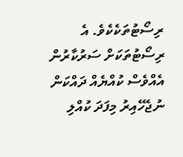ރިސޯޓުތަކެކެވެ. އެ ރިސޯޓުތަކަށް ސަރުކާރުން އެއްވެސް ކުއްޔެއް ދައްކަން ނުޖެހޭއިރު މިފަދަ ކުއްލި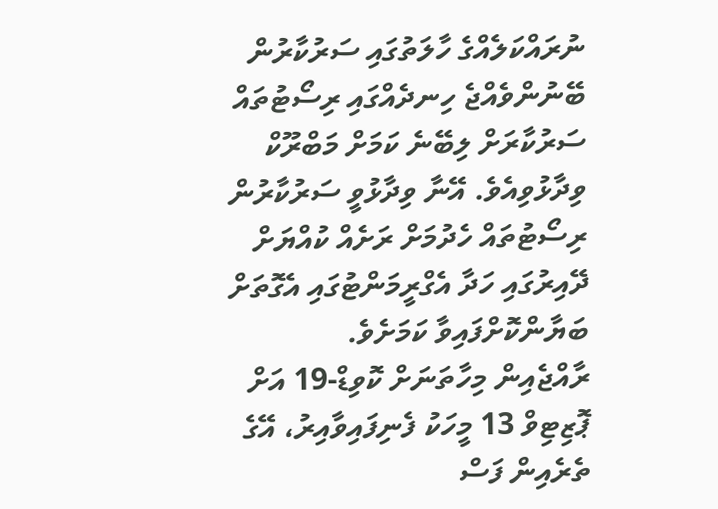ނުރައްކަލެއްގެ ހާލަތުގައި ސަރުކާރުން ބޭނުންވެއްޖެ ހިނދެއްގައި ރިސޯޓުތައް ސަރުކާރަށް ލިބޭނެ ކަމަށް މަބްރޫކް ވިދާޅުވިއެވެ. އޭނާ ވިދާޅުވީ ސަރުކާރުން ރިސޯޓުތައް ހެދުމަށް ރަށެއް ކުއްޔަށް ދޭއިރުގައި ހަދާ އެގްރީމަންޓުގައި އެގޮތަށް ބަޔާންކޮށްފައިވާ ކަމަށެވެ.
ރާއްޖެއިން މިހާތަނަށް ކޮވިޑް-19 އަށް ޕޮޒިޓިވް 13 މީހަކު ފެނިފައިވާއިރު، އޭގެ ތެރެއިން ފަސް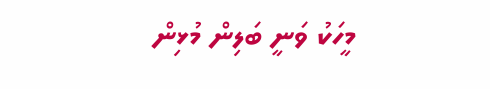މީހަކު ވަނީ ބަލިން މުޅިން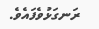ރަނގަޅުވެފައެވެ.